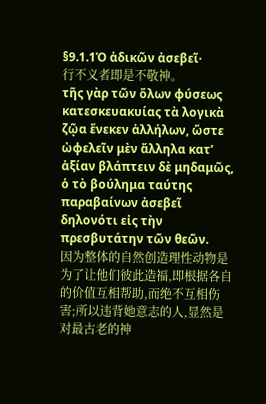§9.1.1Ὁ ἀδικῶν ἀσεβεῖ·
行不义者即是不敬神。
τῆς γὰρ τῶν ὅλων φύσεως κατεσκευακυίας τὰ λογικὰ ζῷα ἕνεκεν ἀλλήλων, ὥστε ὠφελεῖν μὲν ἄλληλα κατ’ ἀξίαν βλάπτειν δὲ μηδαμῶς, ὁ τὸ βούλημα ταύτης παραβαίνων ἀσεβεῖ δηλονότι εἰς τὴν πρεσβυτάτην τῶν θεῶν.
因为整体的自然创造理性动物是为了让他们彼此造福,即根据各自的价值互相帮助,而绝不互相伤害;所以违背她意志的人,显然是对最古老的神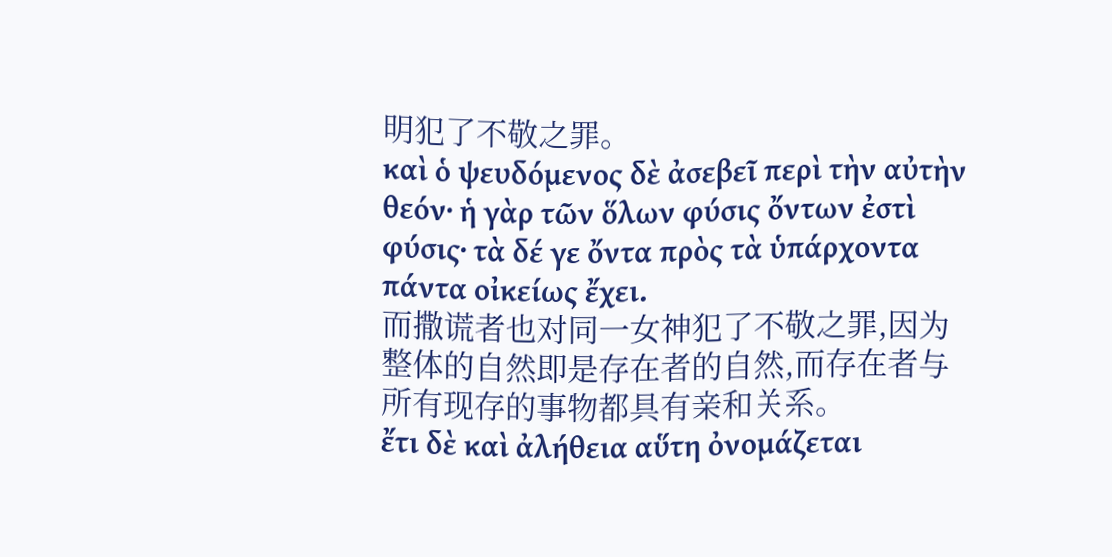明犯了不敬之罪。
καὶ ὁ ψευδόμενος δὲ ἀσεβεῖ περὶ τὴν αὐτὴν θεόν· ἡ γὰρ τῶν ὅλων φύσις ὄντων ἐστὶ φύσις· τὰ δέ γε ὄντα πρὸς τὰ ὑπάρχοντα πάντα οἰκείως ἔχει.
而撒谎者也对同一女神犯了不敬之罪,因为整体的自然即是存在者的自然,而存在者与所有现存的事物都具有亲和关系。
ἔτι δὲ καὶ ἀλήθεια αὕτη ὀνομάζεται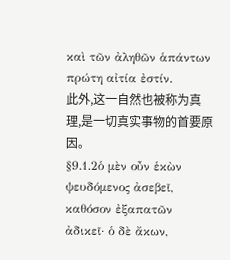καὶ τῶν ἀληθῶν ἁπάντων πρώτη αἰτία ἐστίν.
此外,这一自然也被称为真理,是一切真实事物的首要原因。
§9.1.2ὁ μὲν οὖν ἑκὼν ψευδόμενος ἀσεβεῖ, καθόσον ἐξαπατῶν ἀδικεῖ· ὁ δὲ ἄκων,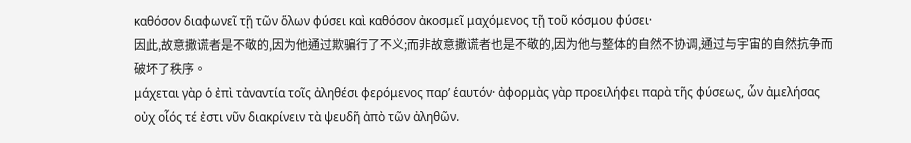καθόσον διαφωνεῖ τῇ τῶν ὅλων φύσει καὶ καθόσον ἀκοσμεῖ μαχόμενος τῇ τοῦ κόσμου φύσει·
因此,故意撒谎者是不敬的,因为他通过欺骗行了不义;而非故意撒谎者也是不敬的,因为他与整体的自然不协调,通过与宇宙的自然抗争而破坏了秩序。
μάχεται γὰρ ὁ ἐπὶ τἀναντία τοῖς ἀληθέσι φερόμενος παρ’ ἑαυτόν· ἀφορμὰς γὰρ προειλήφει παρὰ τῆς φύσεως, ὧν ἀμελήσας οὐχ οἷός τέ ἐστι νῦν διακρίνειν τὰ ψευδῆ ἀπὸ τῶν ἀληθῶν.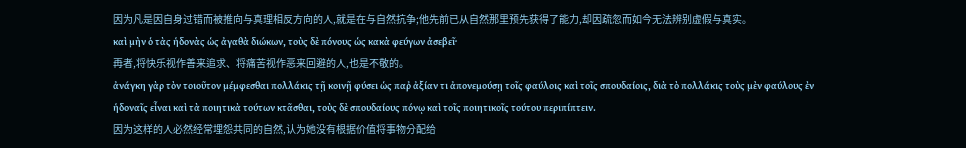因为凡是因自身过错而被推向与真理相反方向的人,就是在与自然抗争;他先前已从自然那里预先获得了能力,却因疏忽而如今无法辨别虚假与真实。
καὶ μὴν ὁ τὰς ἡδονὰς ὡς ἀγαθὰ διώκων, τοὺς δὲ πόνους ὡς κακὰ φεύγων ἀσεβεῖ·
再者,将快乐视作善来追求、将痛苦视作恶来回避的人,也是不敬的。
ἀνάγκη γὰρ τὸν τοιοῦτον μέμφεσθαι πολλάκις τῇ κοινῇ φύσει ὡς παῤ ἀξίαν τι ἀπονεμούσῃ τοῖς φαύλοις καὶ τοῖς σπουδαίοις, διὰ τὸ πολλάκις τοὺς μὲν φαύλους ἐν ἡδοναῖς εἶναι καὶ τὰ ποιητικὰ τούτων κτᾶσθαι, τοὺς δὲ σπουδαίους πόνῳ καὶ τοῖς ποιητικοῖς τούτου περιπίπτειν.
因为这样的人必然经常埋怨共同的自然,认为她没有根据价值将事物分配给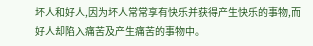坏人和好人,因为坏人常常享有快乐并获得产生快乐的事物,而好人却陷入痛苦及产生痛苦的事物中。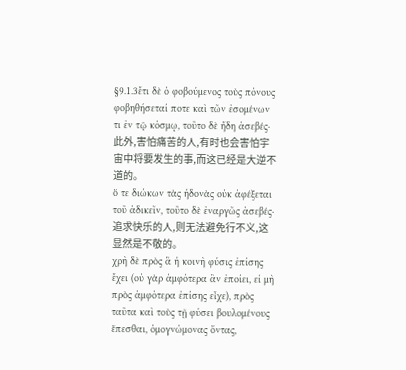§9.1.3ἔτι δὲ ὁ φοβούμενος τοὺς πόνους φοβηθήσεταί ποτε καὶ τῶν ἐσομένων τι ἐν τῷ κόσμῳ, τοῦτο δὲ ἤδη ἀσεβές·
此外,害怕痛苦的人,有时也会害怕宇宙中将要发生的事,而这已经是大逆不道的。
ὅ τε διώκων τὰς ἡδονὰς οὐκ ἀφέξεται τοῦ ἀδικεῖν, τοῦτο δὲ ἐναργῶς ἀσεβές·
追求快乐的人,则无法避免行不义,这显然是不敬的。
χρὴ δὲ πρὸς ἃ ἡ κοινὴ φύσις ἐπίσης ἔχει (οὐ γὰρ ἀμφότερα ἂν ἐποίει, εἰ μὴ πρὸς ἀμφότερα ἐπίσης εἶχε), πρὸς ταῦτα καὶ τοὺς τῇ φύσει βουλομένους ἕπεσθαι, ὁμογνώμονας ὄντας,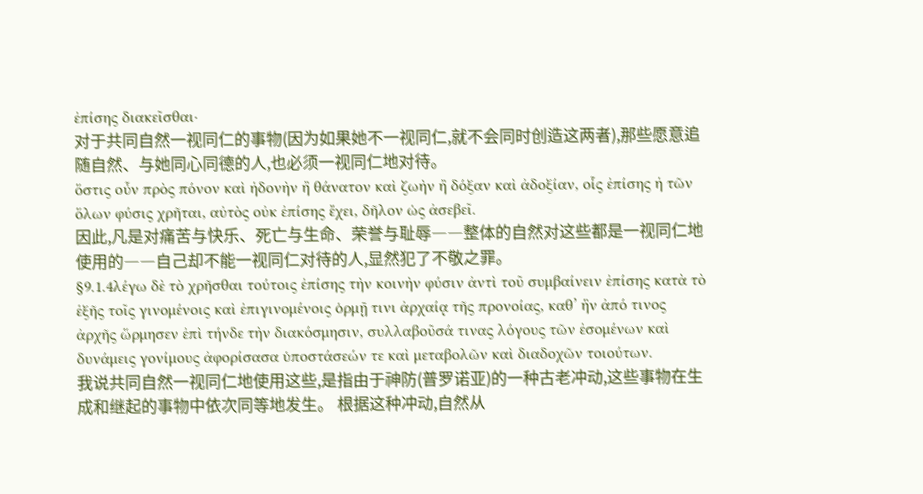ἐπίσης διακεῖσθαι·
对于共同自然一视同仁的事物(因为如果她不一视同仁,就不会同时创造这两者),那些愿意追随自然、与她同心同德的人,也必须一视同仁地对待。
ὅστις οὖν πρὸς πόνον καὶ ἡδονὴν ἢ θάνατον καὶ ζωὴν ἢ δόξαν καὶ ἀδοξίαν, οἷς ἐπίσης ἡ τῶν ὅλων φύσις χρῆται, αὐτὸς οὐκ ἐπίσης ἔχει, δῆλον ὡς ἀσεβεῖ.
因此,凡是对痛苦与快乐、死亡与生命、荣誉与耻辱――整体的自然对这些都是一视同仁地使用的――自己却不能一视同仁对待的人,显然犯了不敬之罪。
§9.1.4λέγω δὲ τὸ χρῆσθαι τούτοις ἐπίσης τὴν κοινὴν φύσιν ἀντὶ τοῦ συμβαίνειν ἐπίσης κατὰ τὸ ἑξῆς τοῖς γινομένοις καὶ ἐπιγινομένοις ὁρμῇ τινι ἀρχαίᾳ τῆς προνοίας, καθ’ ἣν ἀπό τινος ἀρχῆς ὥρμησεν ἐπὶ τήνδε τὴν διακόσμησιν, συλλαβοῦσά τινας λόγους τῶν ἐσομένων καὶ δυνάμεις γονίμους ἀφορίσασα ὑποστάσεών τε καὶ μεταβολῶν καὶ διαδοχῶν τοιούτων.
我说共同自然一视同仁地使用这些,是指由于神防(普罗诺亚)的一种古老冲动,这些事物在生成和继起的事物中依次同等地发生。 根据这种冲动,自然从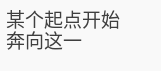某个起点开始奔向这一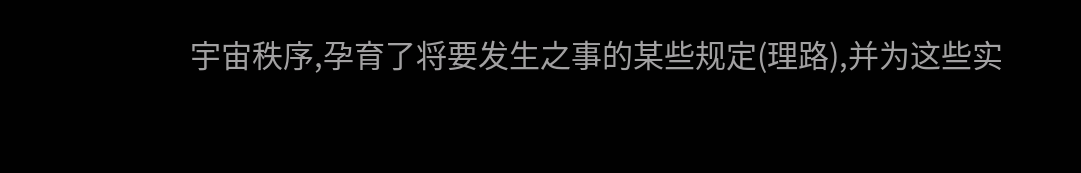宇宙秩序,孕育了将要发生之事的某些规定(理路),并为这些实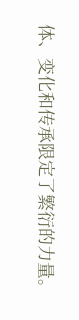体、变化和传承限定了繁衍的力量。